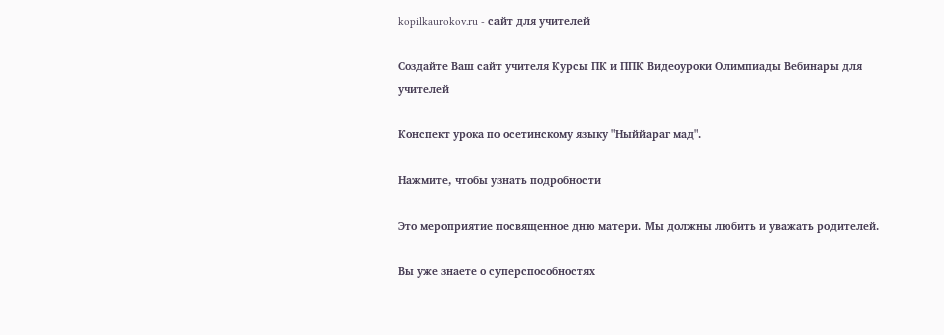kopilkaurokov.ru - сайт для учителей

Создайте Ваш сайт учителя Курсы ПК и ППК Видеоуроки Олимпиады Вебинары для учителей

Конспект урока по осетинскому языку "Ныййараг мад".

Нажмите, чтобы узнать подробности

Это мероприятие посвященное дню матери. Мы должны любить и уважать родителей.

Вы уже знаете о суперспособностях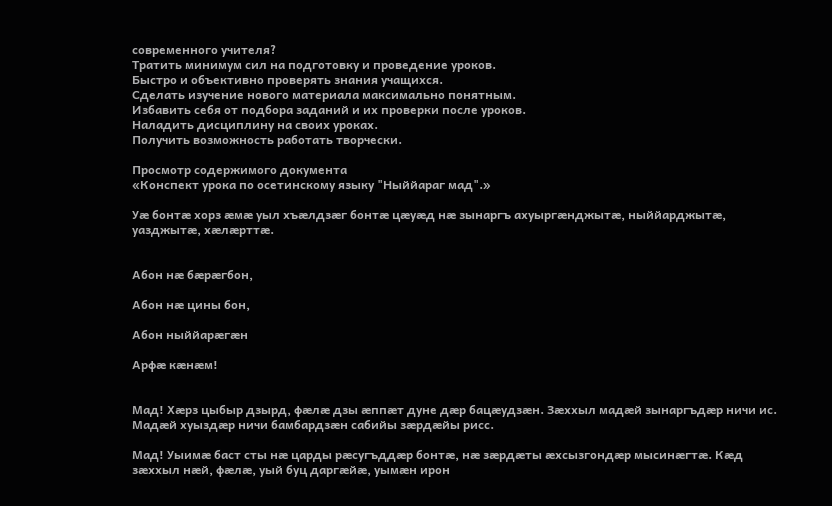современного учителя?
Тратить минимум сил на подготовку и проведение уроков.
Быстро и объективно проверять знания учащихся.
Сделать изучение нового материала максимально понятным.
Избавить себя от подбора заданий и их проверки после уроков.
Наладить дисциплину на своих уроках.
Получить возможность работать творчески.

Просмотр содержимого документа
«Конспект урока по осетинскому языку "Ныййараг мад".»

Уæ бонтæ хорз æмæ уыл хъæлдзæг бонтæ цæуæд нæ зынаргъ ахуыргæнджытæ, ныййарджытæ, уазджытæ, хæлæрттæ.


Абон нæ бæрæгбон,

Абон нæ цины бон,

Абон ныййарæгæн

Арфæ кæнæм!


Мад! Хæрз цыбыр дзырд, фæлæ дзы æппæт дуне дæр бацæудзæн. Зæххыл мадæй зынаргъдæр ничи ис. Мадæй хуыздæр ничи бамбардзæн сабийы зæрдæйы рисс.

Мад! Уыимæ баст сты нæ царды рæсугъддæр бонтæ, нæ зæрдæты æхсызгондæр мысинæгтæ. Кæд зæххыл нæй, фæлæ, уый буц даргæйæ, уымæн ирон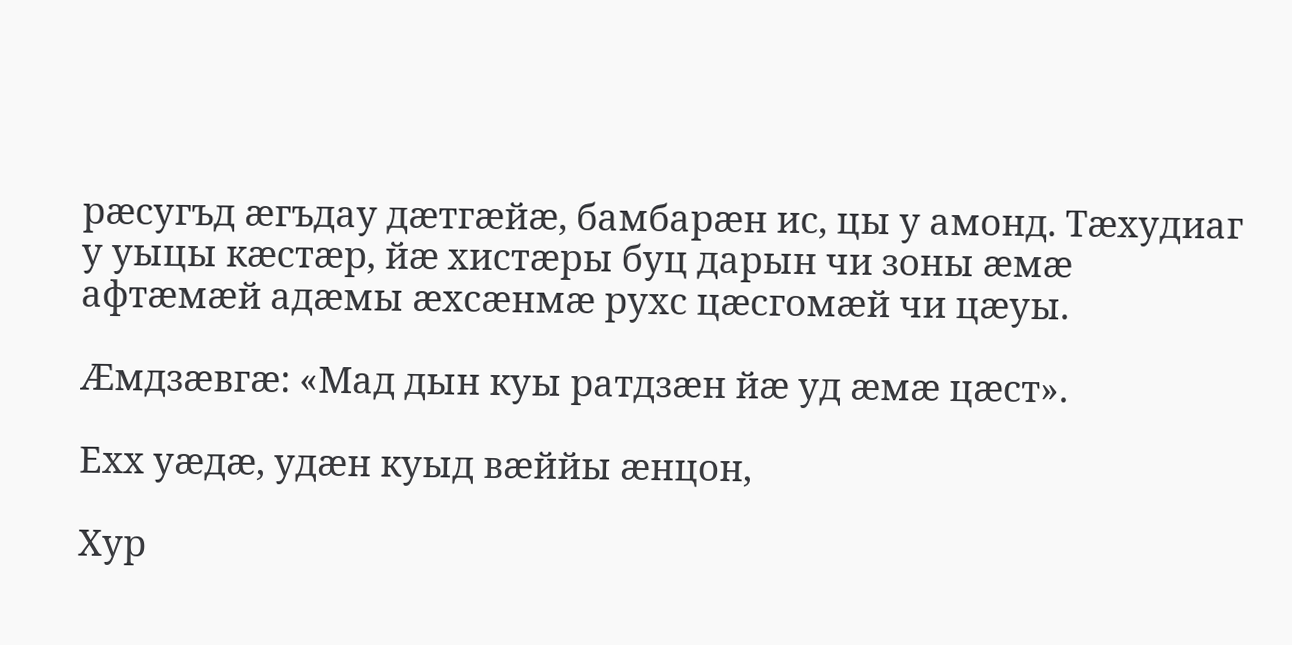рæсугъд æгъдау дæтгæйæ, бамбарæн ис, цы у амонд. Тæхудиаг у уыцы кæстæр, йæ хистæры буц дарын чи зоны æмæ афтæмæй адæмы æхсæнмæ рухс цæсгомæй чи цæуы.

Æмдзæвгæ: «Мад дын куы ратдзæн йæ уд æмæ цæст».

Ехх уæдæ, удæн куыд вæййы æнцон,

Хур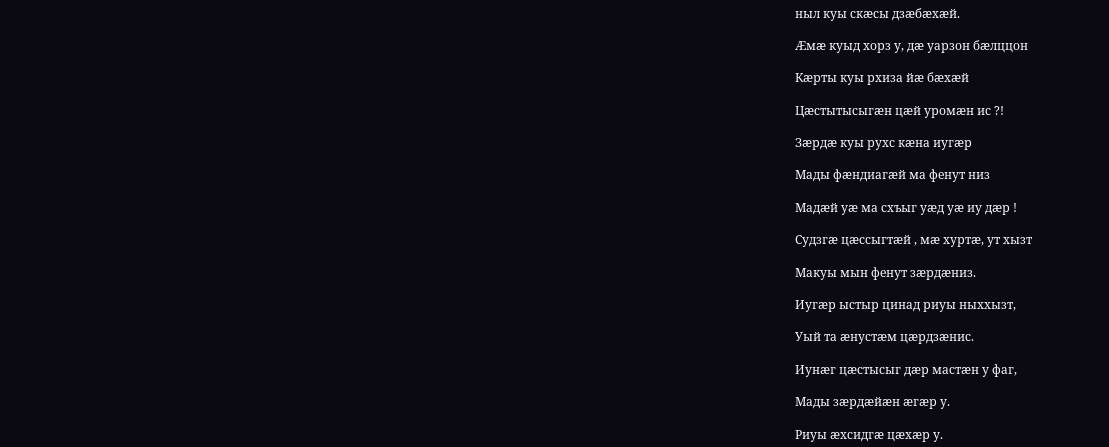ныл куы скæсы дзæбæхæй.

Æмæ куыд хорз у, дæ уарзон бæлццон

Кæрты куы рхиза йæ бæхæй

Цæстытысыгæн цæй уромæн ис ?!

Зæрдæ куы рухс кæна иугæр

Мады фæндиагæй ма фенут низ

Мадæй уæ ма схъыг уæд уæ иу дæр !

Судзгæ цæссыгтæй , мæ хуртæ, ут хызт

Макуы мын фенут зæрдæниз.

Иугæр ыстыр цинад риуы ныххызт,

Уый та æнустæм цæрдзæнис.

Иунæг цæстысыг дæр мастæн у фаг,

Мады зæрдæйæн æгæр у.

Риуы æхсидгæ цæхæр у.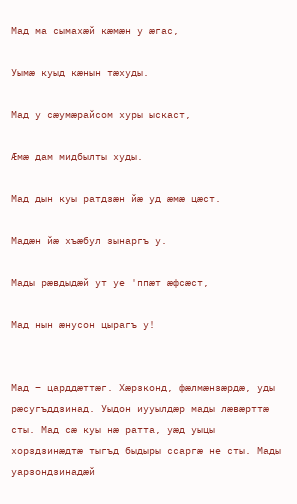Мад ма сымахæй кæмæн у æгас,

Уымæ куыд кæнын тæхуды.

Мад у сæумæрайсом хуры ыскаст,

Æмæ дам мидбылты худы.

Мад дын куы ратдзæн йæ уд æмæ цæст.

Мадæн йæ хъæбул зынаргъ у.

Мады рæвдыдæй ут уе 'ппæт æфсæст,

Мад нын æнусон цырагъ у!


Мад – царддæттæг. Хæрзконд, фæлмæнзæрдæ, уды рæсугъддзинад. Уыдон иууылдæр мады лæвæрттæ сты. Мад сæ куы нæ ратта, уæд уыцы хорздзинæдтæ тыгъд быдыры ссаргæ не сты. Мады уарзондзинадæй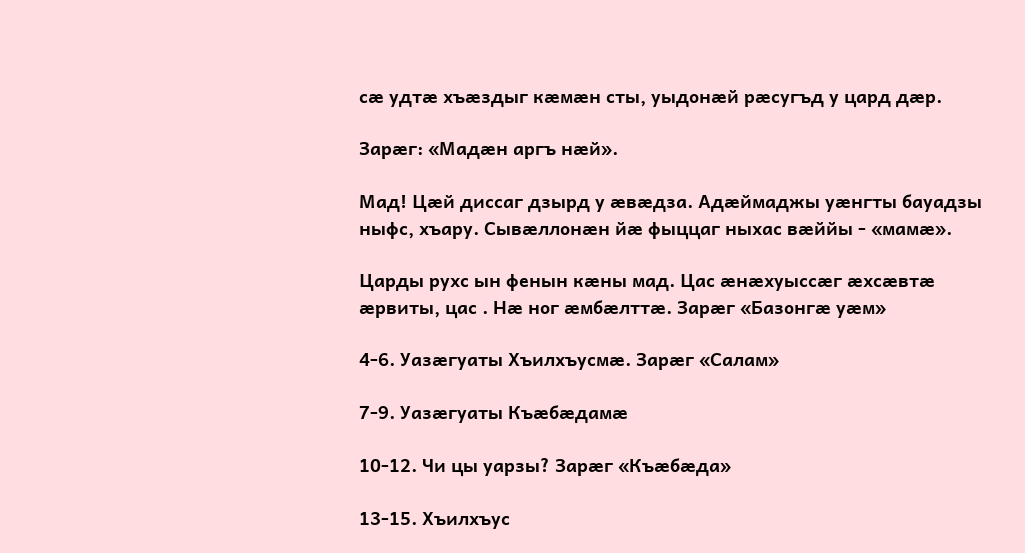сæ удтæ хъæздыг кæмæн сты, уыдонæй рæсугъд у цард дæр.

Зарæг: «Мадæн аргъ нæй».

Мад! Цæй диссаг дзырд у æвæдза. Адæймаджы уæнгты бауадзы ныфс, хъару. Сывæллонæн йæ фыццаг ныхас вæййы - «мамæ».

Царды рухс ын фенын кæны мад. Цас æнæхуыссæг æхсæвтæ æрвиты, цас . Нæ ног æмбæлттæ. Зарæг «Базонгæ уæм»

4-6. Уазæгуаты Хъилхъусмæ. Зарæг «Салам»

7-9. Уазæгуаты Къæбæдамæ

10-12. Чи цы уарзы? Зарæг «Къæбæда»

13-15. Хъилхъус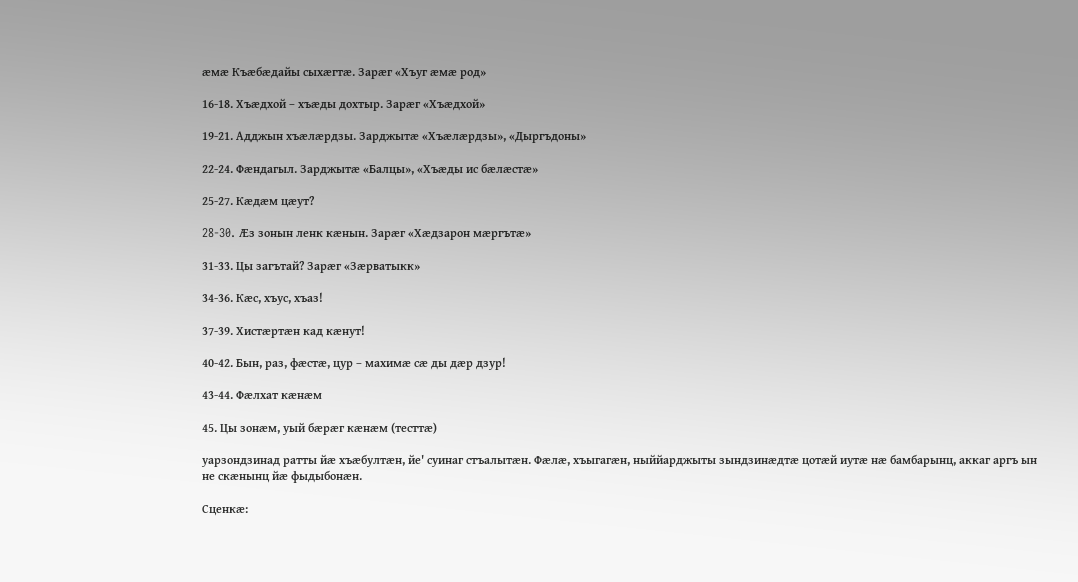æмæ Къæбæдайы сыхæгтæ. Зарæг «Хъуг æмæ род»

16-18. Хъæдхой – хъæды дохтыр. Зарæг «Хъæдхой»

19-21. Адджын хъæлæрдзы. Зарджытæ «Хъæлæрдзы», «Дыргъдоны»

22-24. Фæндагыл. Зарджытæ «Балцы», «Хъæды ис бæлæстæ»

25-27. Кæдæм цæут?

28-30. Æз зонын ленк кæнын. Зарæг «Хæдзарон мæргътæ»

31-33. Цы загътай? Зарæг «Зæрватыкк»

34-36. Кæс, хъус, хъаз!

37-39. Хистæртæн кад кæнут!

40-42. Бын, раз, фæстæ, цур – махимæ сæ ды дæр дзур!

43-44. Фæлхат кæнæм

45. Цы зонæм, уый бæрæг кæнæм (тесттæ)

уарзондзинад ратты йæ хъæбултæн, йе' суинаг стъалытæн. Фæлæ, хъыгагæн, ныййарджыты зындзинæдтæ цотæй иутæ нæ бамбарынц, аккаг аргъ ын не скæнынц йæ фыдыбонæн.

Сценкæ: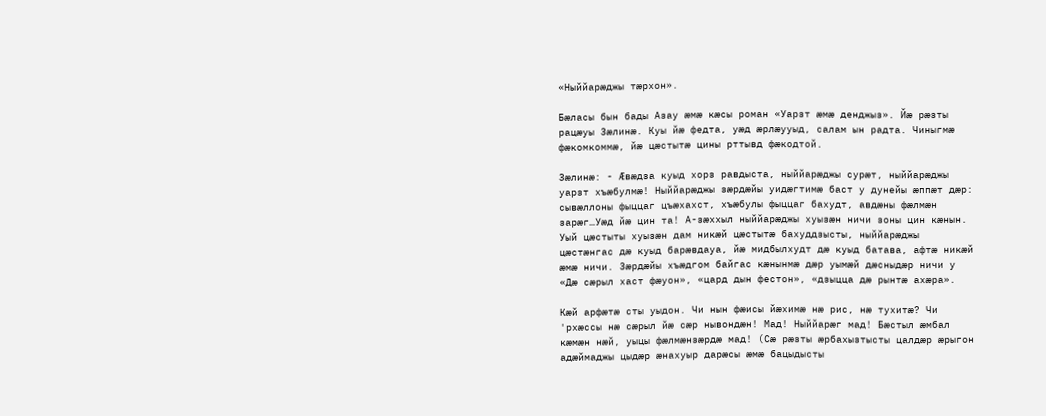«Ныййарæджы тæрхон».

Бæласы бын бады Азау æмæ кæсы роман «Уарзт æмæ денджыз». Йæ рæзты рацæуы Зæлинæ. Куы йæ федта, уæд æрлæууыд, салам ын радта. Чиныгмæ фæкомкоммæ, йæ цæстытæ цины рттывд фæкодтой.

Зæлинæ: - Æвæдза куыд хорз равдыста, ныййарæджы сурæт, ныййарæджы уарзт хъæбулмæ! Ныййарæджы зæрдæйы уидæгтимæ баст у дунейы æппæт дæр: сывæллоны фыццаг цъæхахст, хъæбулы фыццаг бахудт, авдæны фæлмæн зарæг…Уæд йæ цин та! А-зæххыл ныййарæджы хуызæн ничи зоны цин кæнын. Уый цæстыты хуызæн дам никæй цæстытæ бахуддзысты, ныййарæджы цæстæнгас дæ куыд барæвдауа, йæ мидбылхудт дæ куыд батава, афтæ никæй æмæ ничи. Зæрдæйы хъæдгом байгас кæнынмæ дæр уымæй дæсныдæр ничи у «Дæ сæрыл хаст фæуон», «цард дын фестон», «дзыцца дæ рынтæ ахæра».

Кæй арфæтæ сты уыдон. Чи нын фæисы йæхимæ нæ рис, нæ тухитæ? Чи 'рхæссы нæ сæрыл йæ сæр нывондæн! Мад! Ныййарæг мад! Бæстыл æмбал кæмæн нæй, уыцы фæлмæнзæрдæ мад! (Сæ рæзты æрбахызтысты цалдæр æрыгон адæймаджы цыдæр æнахуыр дарæсы æмæ бацыдысты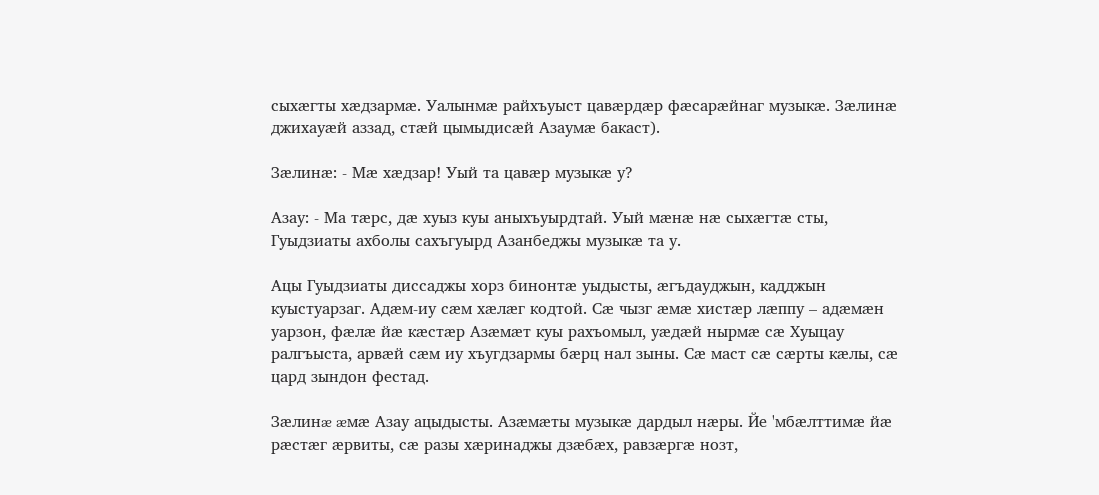сыхæгты хæдзармæ. Уалынмæ райхъуыст цавæрдæр фæсарæйнаг музыкæ. Зæлинæ джихауæй аззад, стæй цымыдисæй Азаумæ бакаст).

Зæлинæ: - Мæ хæдзар! Уый та цавæр музыкæ у?

Азау: - Ма тæрс, дæ хуыз куы аныхъуырдтай. Уый мæнæ нæ сыхæгтæ сты, Гуыдзиаты ахболы сахъгуырд Азанбеджы музыкæ та у.

Ацы Гуыдзиаты диссаджы хорз бинонтæ уыдысты, æгъдауджын, кадджын куыстуарзаг. Адæм-иу сæм хæлæг кодтой. Сæ чызг æмæ хистæр лæппу – адæмæн уарзон, фæлæ йæ кæстæр Азæмæт куы рахъомыл, уæдæй нырмæ сæ Хуыцау ралгъыста, арвæй сæм иу хъугдзармы бæрц нал зыны. Сæ маст сæ сæрты кæлы, сæ цард зындон фестад.

Зæлинæ æмæ Азау ацыдысты. Азæмæты музыкæ дардыл нæры. Йе 'мбæлттимæ йæ рæстæг æрвиты, сæ разы хæринаджы дзæбæх, равзæргæ нозт,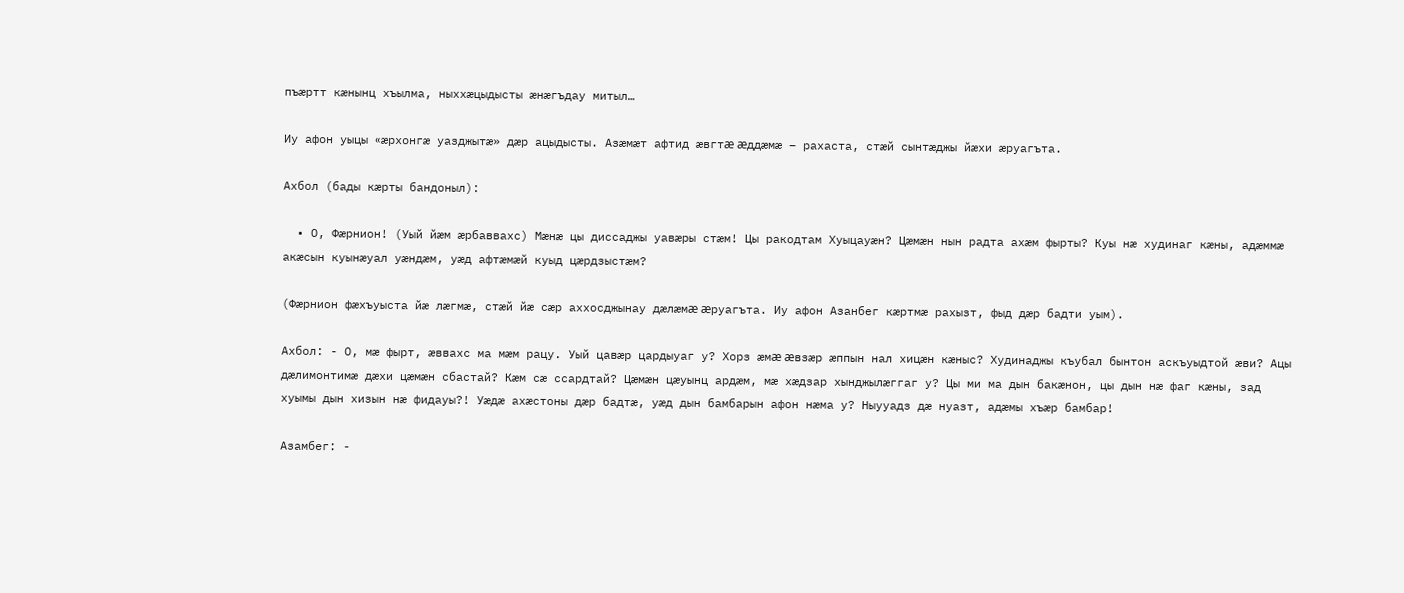пъæртт кæнынц хъылма, ныххæцыдысты æнæгъдау митыл…

Иу афон уыцы «æрхонгæ уазджытæ» дæр ацыдысты. Азæмæт афтид æвгтæ æддæмæ – рахаста, стæй сынтæджы йæхи æруагъта.

Ахбол (бады кæрты бандоныл):

  • О, Фæрнион! (Уый йæм æрбаввахс) Мæнæ цы диссаджы уавæры стæм! Цы ракодтам Хуыцауæн? Цæмæн нын радта ахæм фырты? Куы нæ худинаг кæны, адæммæ акæсын куынæуал уæндæм, уæд афтæмæй куыд цæрдзыстæм?

(Фæрнион фæхъуыста йæ лæгмæ, стæй йæ сæр аххосджынау дæлæмæ æруагъта. Иу афон Азанбег кæртмæ рахызт, фыд дæр бадти уым).

Ахбол: - О, мæ фырт, æввахс ма мæм рацу. Уый цавæр цардыуаг у? Хорз æмæ æвзæр æппын нал хицæн кæныс? Худинаджы къубал бынтон аскъуыдтой æви? Ацы дæлимонтимæ дæхи цæмæн сбастай? Кæм сæ ссардтай? Цæмæн цæуынц ардæм, мæ хæдзар хынджылæггаг у? Цы ми ма дын бакæнон, цы дын нæ фаг кæны, зад хуымы дын хизын нæ фидауы?! Уæдæ ахæстоны дæр бадтæ, уæд дын бамбарын афон нæма у? Ныууадз дæ нуазт, адæмы хъæр бамбар!

Азамбег: -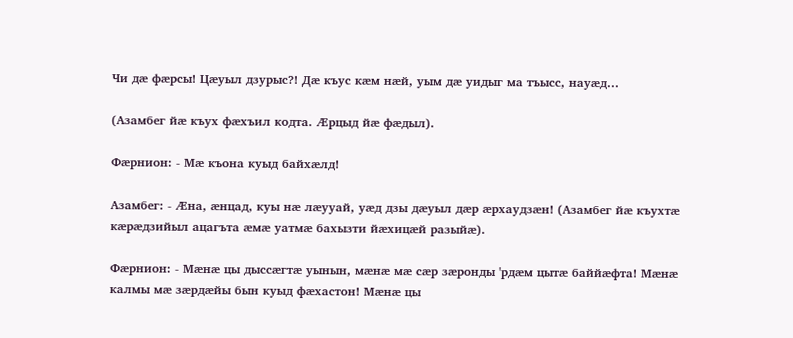Чи дæ фæрсы! Цæуыл дзурыс?! Дæ къус кæм нæй, уым дæ уидыг ма тъысс, науæд…

(Азамбег йæ къух фæхъил кодта. Æрцыд йæ фæдыл).

Фæрнион: - Мæ къона куыд байхæлд!

Азамбег: - Æна, æнцад, куы нæ лæууай, уæд дзы дæуыл дæр æрхаудзæн! (Азамбег йæ къухтæ кæрæдзийыл ацагъта æмæ уатмæ бахызти йæхицæй разыйæ).

Фæрнион: - Мæнæ цы дыссæгтæ уынын, мæнæ мæ сæр зæронды 'рдæм цытæ баййæфта! Мæнæ калмы мæ зæрдæйы бын куыд фæхастон! Мæнæ цы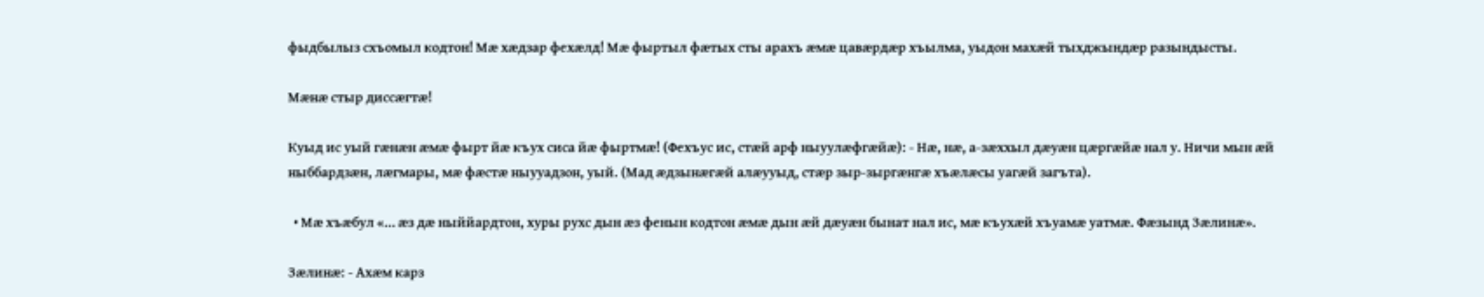фыдбылыз схъомыл кодтон! Мæ хæдзар фехæлд! Мæ фыртыл фæтых сты арахъ æмæ цавæрдæр хъылма, уыдон махæй тыхджындæр разындысты.

Мæнæ стыр диссæгтæ!

Куыд ис уый гæнæн æмæ фырт йæ къух сиса йæ фыртмæ! (Фехъус ис, стæй арф ныуулæфгæйæ): - Нæ, нæ, а-зæххыл дæуæн цæргæйæ нал у. Ничи мын æй ныббардзæн, лæгмары, мæ фæстæ ныууадзон, уый. (Мад æдзынæгæй алæууыд, стæр зыр-зыргæнгæ хъæлæсы уагæй загъта).

  • Мæ хъæбул «… æз дæ ныййардтон, хуры рухс дын æз фенын кодтон æмæ дын æй дæуæн бынат нал ис, мæ къухæй хъуамæ уатмæ. Фæзынд Зæлинæ».

Зæлинæ: - Ахæм карз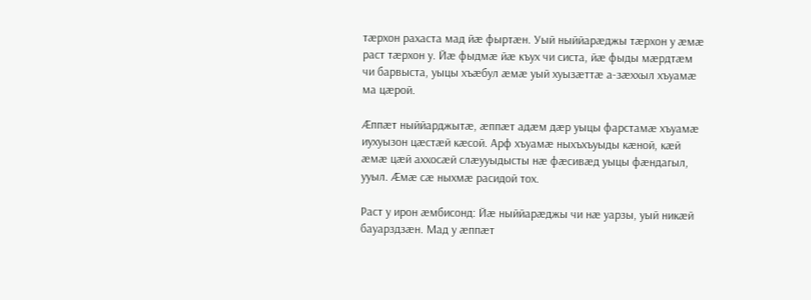тæрхон рахаста мад йæ фыртæн. Уый ныййарæджы тæрхон у æмæ раст тæрхон у. Йæ фыдмæ йæ къух чи систа, йæ фыды мæрдтæм чи барвыста, уыцы хъæбул æмæ уый хуызæттæ а-зæххыл хъуамæ ма цæрой.

Æппæт ныййарджытæ, æппæт адæм дæр уыцы фарстамæ хъуамæ иухуызон цæстæй кæсой. Арф хъуамæ ныхъхъуыды кæной, кæй æмæ цæй аххосæй слæууыдысты нæ фæсивæд уыцы фæндагыл, ууыл. Æмæ сæ ныхмæ расидой тох.

Раст у ирон æмбисонд: Йæ ныййарæджы чи нæ уарзы, уый никæй бауарздзæн. Мад у æппæт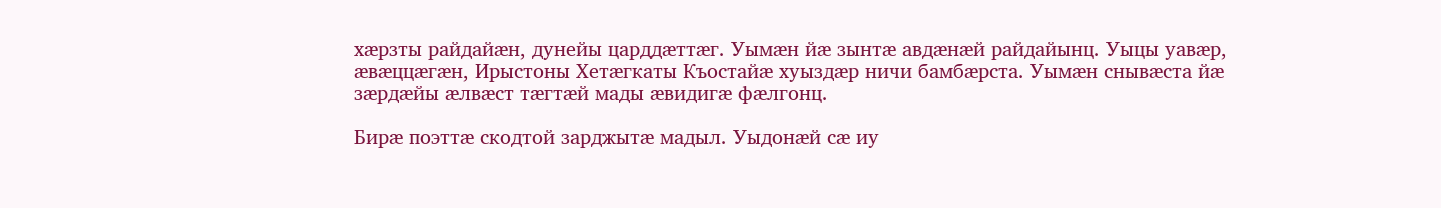хæрзты райдайæн, дунейы царддæттæг. Уымæн йæ зынтæ авдæнæй райдайынц. Уыцы уавæр, æвæццæгæн, Ирыстоны Хетæгкаты Къостайæ хуыздæр ничи бамбæрста. Уымæн снывæста йæ зæрдæйы æлвæст тæгтæй мады æвидигæ фæлгонц.

Бирæ поэттæ скодтой зарджытæ мадыл. Уыдонæй сæ иу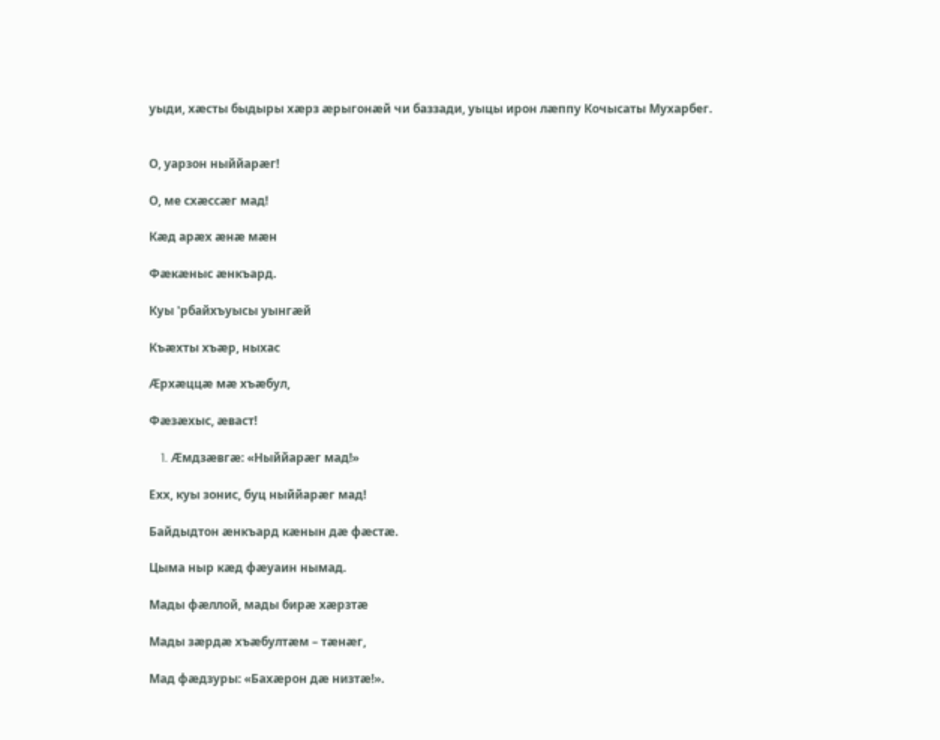уыди, хæсты быдыры хæрз æрыгонæй чи баззади, уыцы ирон лæппу Кочысаты Мухарбег.


О, уарзон ныййарæг!

О, ме схæссæг мад!

Кæд арæх æнæ мæн

Фæкæныс æнкъард.

Куы 'рбайхъуысы уынгæй

Къæхты хъæр, ныхас

Æрхæццæ мæ хъæбул,

Фæзæхыс, æваст!

    1. Æмдзæвгæ: «Ныййарæг мад!»

Ехх, куы зонис, буц ныййарæг мад!

Байдыдтон æнкъард кæнын дæ фæстæ.

Цыма ныр кæд фæуаин нымад.

Мады фæллой, мады бирæ хæрзтæ

Мады зæрдæ хъæбултæм – тæнæг,

Мад фæдзуры: «Бахæрон дæ низтæ!».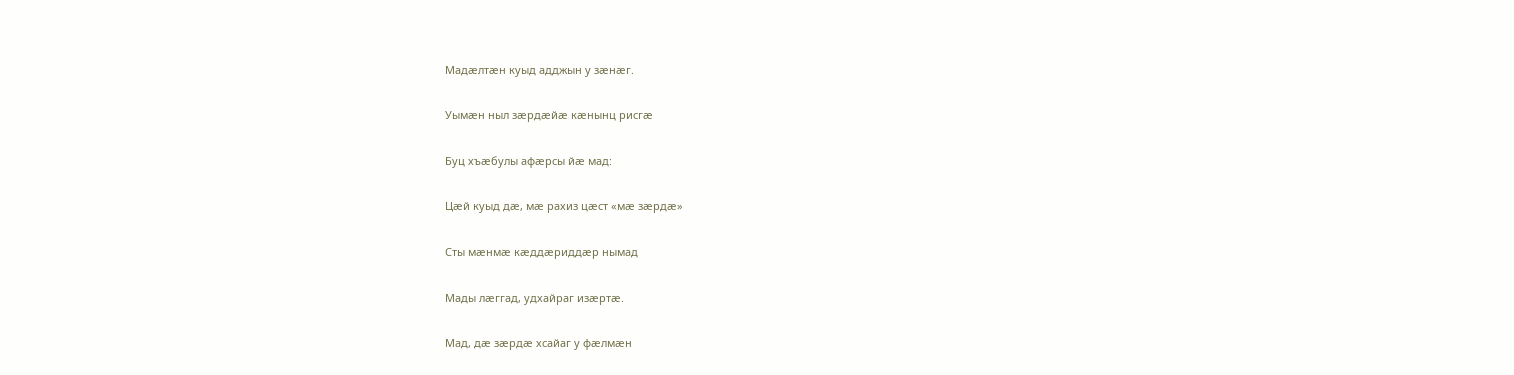Мадæлтæн куыд адджын у зæнæг.

Уымæн ныл зæрдæйæ кæнынц рисгæ

Буц хъæбулы афæрсы йæ мад:

Цæй куыд дæ, мæ рахиз цæст «мæ зæрдæ»

Сты мæнмæ кæддæриддæр нымад

Мады лæггад, удхайраг изæртæ.

Мад, дæ зæрдæ хсайаг у фæлмæн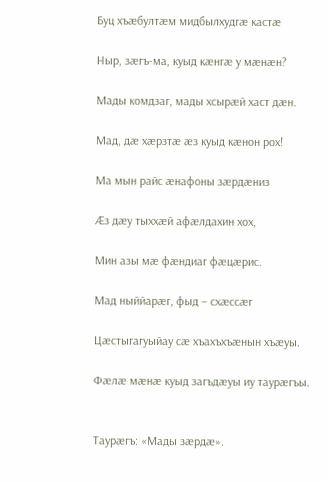Буц хъæбултæм мидбылхудгæ кастæ

Ныр, зæгъ-ма, куыд кæнгæ у мæнæн?

Мады комдзаг, мады хсырæй хаст дæн.

Мад, дæ хæрзтæ æз куыд кæнон рох!

Ма мын райс æнафоны зæрдæниз

Æз дæу тыххæй афæлдахин хох,

Мин азы мæ фæндиаг фæцæрис.

Мад ныййарæг, фыд – схæссæг

Цæстыгагуыйау сæ хъахъхъæнын хъæуы.

Фæлæ мæнæ куыд загъдæуы иу таурæгъы.


Таурæгъ: «Мады зæрдæ».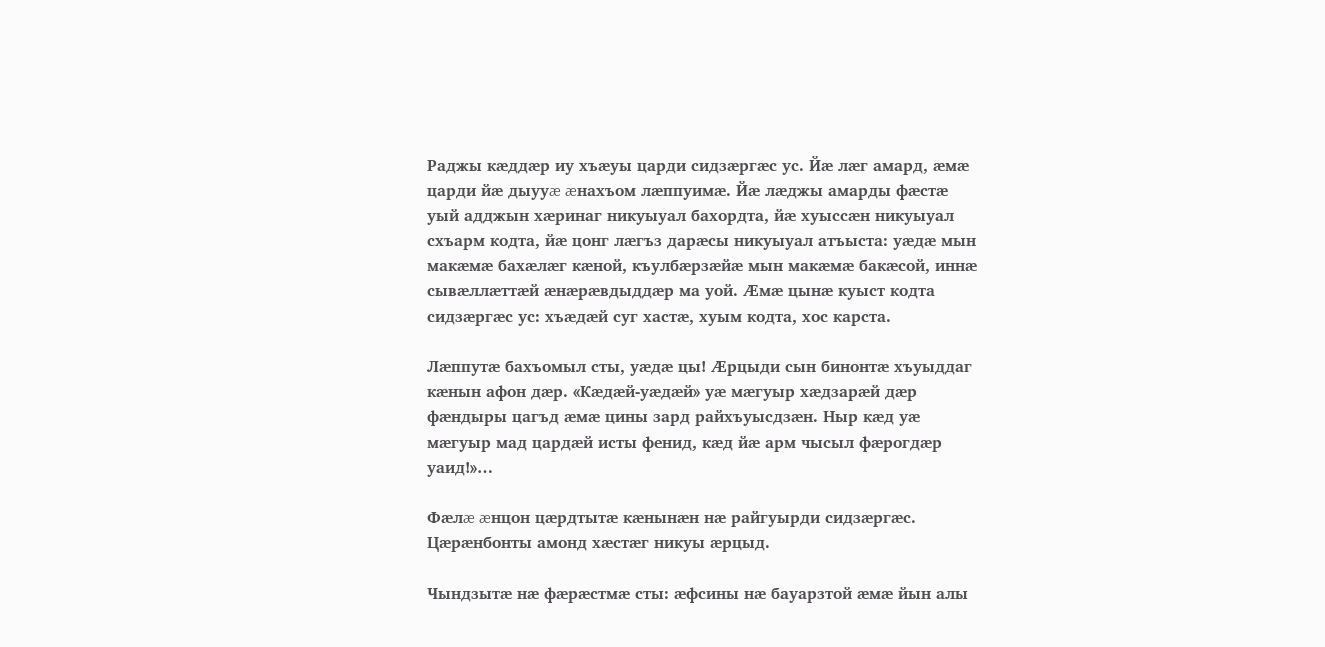Раджы кæддæр иу хъæуы царди сидзæргæс ус. Йæ лæг амард, æмæ царди йæ дыууæ æнахъом лæппуимæ. Йæ лæджы амарды фæстæ уый адджын хæринаг никуыуал бахордта, йæ хуыссæн никуыуал схъарм кодта, йæ цонг лæгъз дарæсы никуыуал атъыста: уæдæ мын макæмæ бахæлæг кæной, къулбæрзæйæ мын макæмæ бакæсой, иннæ сывæллæттæй æнæрæвдыддæр ма уой. Æмæ цынæ куыст кодта сидзæргæс ус: хъæдæй суг хастæ, хуым кодта, хос карста.

Лæппутæ бахъомыл сты, уæдæ цы! Æрцыди сын бинонтæ хъуыддаг кæнын афон дæр. «Кæдæй-уæдæй» уæ мæгуыр хæдзарæй дæр фæндыры цагъд æмæ цины зард райхъуысдзæн. Ныр кæд уæ мæгуыр мад цардæй исты фенид, кæд йæ арм чысыл фæрогдæр уаид!»…

Фæлæ æнцон цæрдтытæ кæнынæн нæ райгуырди сидзæргæс. Цæрæнбонты амонд хæстæг никуы æрцыд.

Чындзытæ нæ фæрæстмæ сты: æфсины нæ бауарзтой æмæ йын алы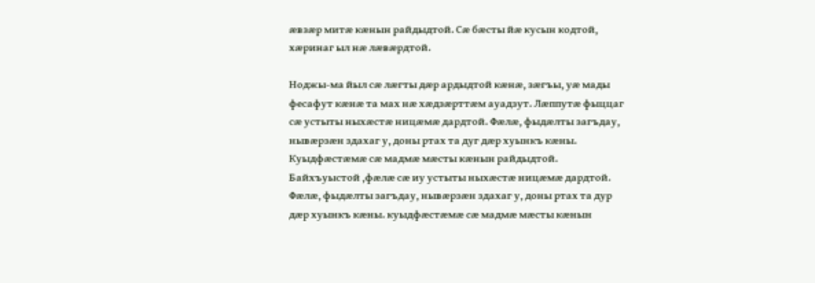æвзæр митæ кæнын райдыдтой. Сæ бæсты йæ кусын кодтой, хæринаг ыл нæ лæвæрдтой.

Ноджы-ма йыл сæ лæгты дæр ардыдтой кæнæ, зæгъы, уæ мады фесафут кæнæ та мах нæ хæдзæрттæм ауадзут. Лæппутæ фыццаг сæ устыты ныхæстæ ницæмæ дардтой. Фæлæ, фыдæлты загъдау, нывæрзæн здахаг у, доны ртах та дуг дæр хуынкъ кæны. Куыдфæстæмæ сæ мадмæ мæсты кæнын райдыдтой. Байхъуыстой ,фæлæ сæ иу устыты ныхæстæ ницæмæ дардтой. Фæлæ, фыдæлты загъдау, нывæрзæн здахаг у, доны ртах та дур дæр хуынкъ кæны. куыдфæстæмæ сæ мадмæ мæсты кæнын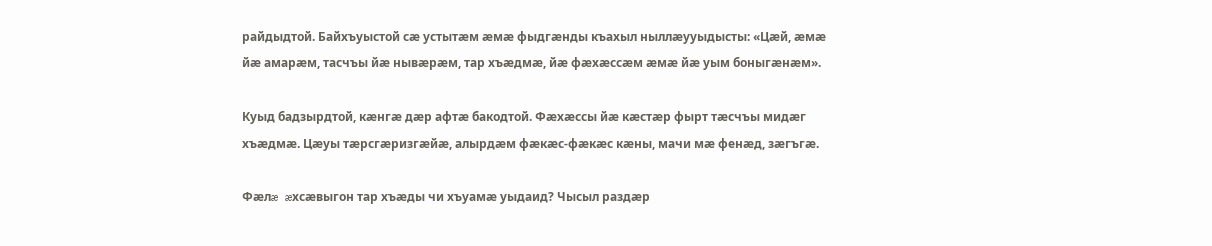райдыдтой. Байхъуыстой сæ устытæм æмæ фыдгæнды къахыл ныллæууыдысты: «Цæй, æмæ йæ амарæм, тасчъы йæ нывæрæм, тар хъæдмæ, йæ фæхæссæм æмæ йæ уым боныгæнæм».

Куыд бадзырдтой, кæнгæ дæр афтæ бакодтой. Фæхæссы йæ кæстæр фырт тæсчъы мидæг хъæдмæ. Цæуы тæрсгæризгæйæ, алырдæм фæкæс-фæкæс кæны, мачи мæ фенæд, зæгъгæ.

Фæлæ æхсæвыгон тар хъæды чи хъуамæ уыдаид? Чысыл раздæр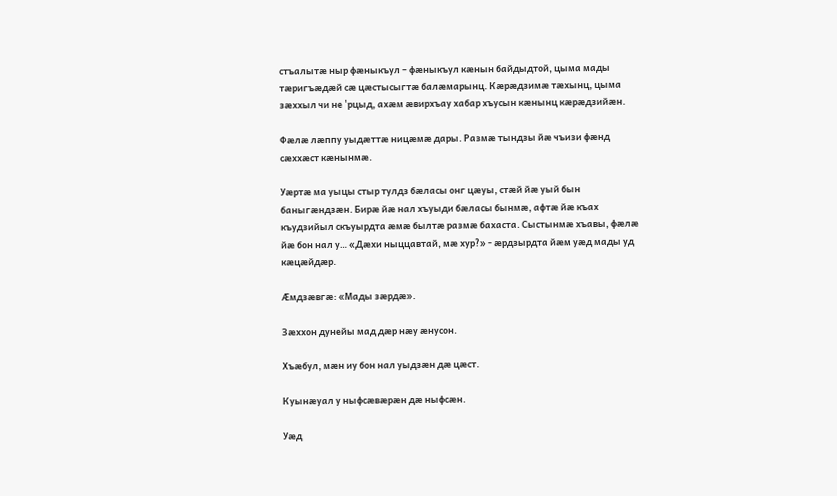стъалытæ ныр фæныкъул – фæныкъул кæнын байдыдтой, цыма мады тæригъæдæй сæ цæстысыгтæ балæмарынц. Кæрæдзимæ тæхынц, цыма зæххыл чи не 'рцыд, ахæм æвирхъау хабар хъусын кæнынц кæрæдзийæн.

Фæлæ лæппу уыдæттæ ницæмæ дары. Размæ тындзы йæ чъизи фæнд сæххæст кæнынмæ.

Уæртæ ма уыцы стыр тулдз бæласы онг цæуы, стæй йæ уый бын баныгæндзæн. Бирæ йæ нал хъуыди бæласы бынмæ, афтæ йæ къах къудзийыл скъуырдта æмæ былтæ размæ бахаста. Сыстынмæ хъавы, фæлæ йæ бон нал у… «Дæхи ныццавтай, мæ хур?» - æрдзырдта йæм уæд мады уд кæцæйдæр.

Æмдзæвгæ: «Мады зæрдæ».

Зæххон дунейы мад дæр нæу æнусон.

Хъæбул, мæн иу бон нал уыдзæн дæ цæст.

Куынæуал у ныфсæвæрæн дæ ныфсæн.

Уæд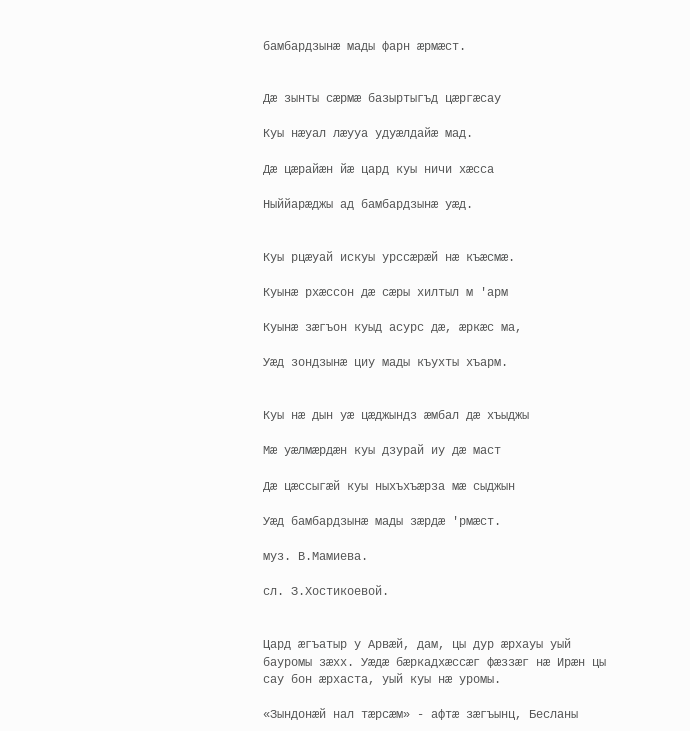бамбардзынæ мады фарн æрмæст.


Дæ зынты сæрмæ базыртыгъд цæргæсау

Куы нæуал лæууа удуæлдайæ мад.

Дæ цæрайæн йæ цард куы ничи хæсса

Ныййарæджы ад бамбардзынæ уæд.


Куы рцæуай искуы урссæрæй нæ къæсмæ.

Куынæ рхæссон дæ сæры хилтыл м 'арм

Куынæ зæгъон куыд асурс дæ, æркæс ма,

Уæд зондзынæ циу мады къухты хъарм.


Куы нæ дын уæ цæджындз æмбал дæ хъыджы

Мæ уæлмæрдæн куы дзурай иу дæ маст

Дæ цæссыгæй куы ныхъхъæрза мæ сыджын

Уæд бамбардзынæ мады зæрдæ 'рмæст.

муз. В.Мамиева.

сл. З.Хостикоевой.


Цард æгъатыр у Арвæй, дам, цы дур æрхауы уый бауромы зæхх. Уæдæ бæркадхæссæг фæззæг нæ Ирæн цы сау бон æрхаста, уый куы нæ уромы.

«Зындонæй нал тæрсæм» - афтæ зæгъынц, Бесланы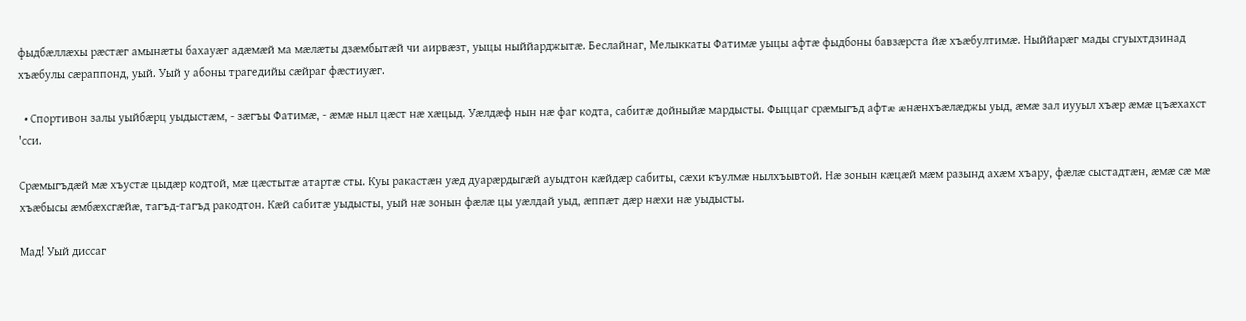фыдбæллæхы рæстæг амынæты бахауæг адæмæй ма мæлæты дзæмбытæй чи аирвæзт, уыцы ныййарджытæ. Беслайнаг, Мелыккаты Фатимæ уыцы афтæ фыдбоны бавзæрста йæ хъæбултимæ. Ныййарæг мады сгуыхтдзинад хъæбулы сæраппонд, уый. Уый у абоны трагедийы сæйраг фæстиуæг.

  • Спортивон залы уыйбæрц уыдыстæм, - зæгъы Фатимæ, - æмæ ныл цæст нæ хæцыд. Уæлдæф нын нæ фаг кодта, сабитæ дойныйæ мардысты. Фыццаг срæмыгъд афтæ æнæнхъæлæджы уыд, æмæ зал иууыл хъæр æмæ цъæхахст 'сси.

Срæмыгъдæй мæ хъустæ цыдæр кодтой, мæ цæстытæ атартæ сты. Куы ракастæн уæд дуарæрдыгæй ауыдтон кæйдæр сабиты, сæхи къулмæ нылхъывтой. Нæ зонын кæцæй мæм разынд ахæм хъару, фæлæ сыстадтæн, æмæ сæ мæ хъæбысы æмбæхсгæйæ, тагъд-тагъд ракодтон. Кæй сабитæ уыдысты, уый нæ зонын фæлæ цы уæлдай уыд, æппæт дæр нæхи нæ уыдысты.

Мад! Уый диссаг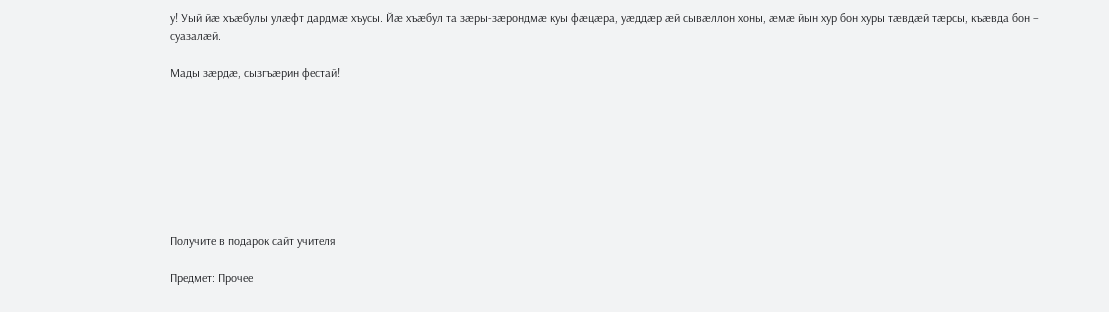у! Уый йæ хъæбулы улæфт дардмæ хъусы. Йæ хъæбул та зæры-зæрондмæ куы фæцæра, уæддæр æй сывæллон хоны, æмæ йын хур бон хуры тæвдæй тæрсы, къæвда бон – суазалæй.

Мады зæрдæ, сызгъæрин фестай!








Получите в подарок сайт учителя

Предмет: Прочее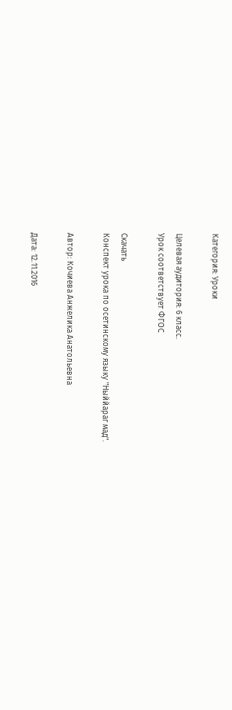Категория: Уроки

Целевая аудитория: 6 класс.
Урок соответствует ФГОС

Скачать
Конспект урока по осетинскому языку "Ныййараг мад".

Автор: Кочиева Анжелика Анатольевна

Дата: 12.11.2016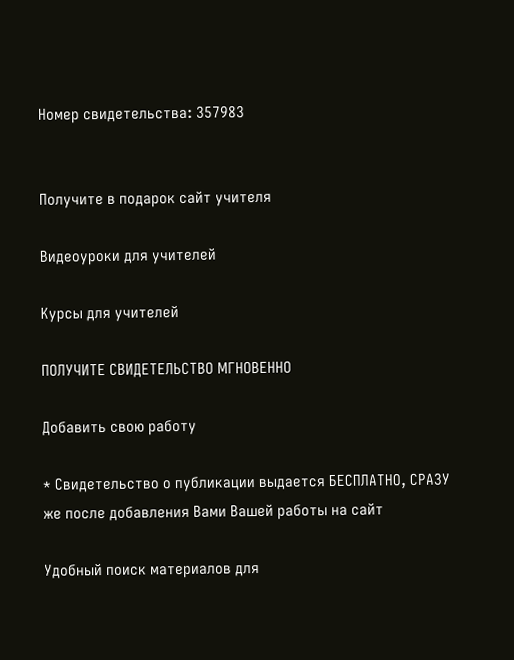Номер свидетельства: 357983


Получите в подарок сайт учителя

Видеоуроки для учителей

Курсы для учителей

ПОЛУЧИТЕ СВИДЕТЕЛЬСТВО МГНОВЕННО

Добавить свою работу

* Свидетельство о публикации выдается БЕСПЛАТНО, СРАЗУ же после добавления Вами Вашей работы на сайт

Удобный поиск материалов для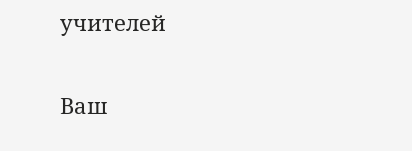учителей

Ваш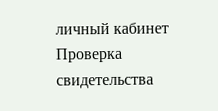личный кабинет
Проверка свидетельства